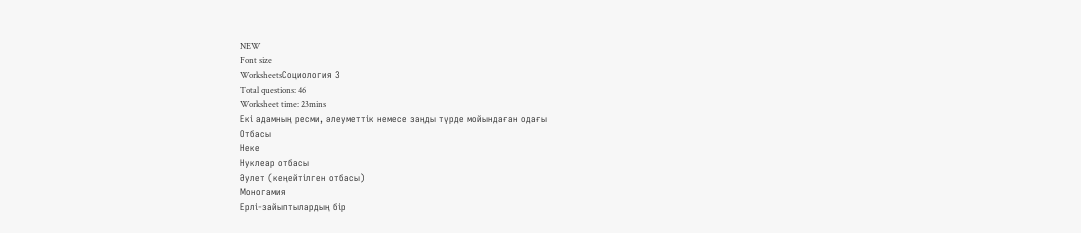NEW
Font size
WorksheetsСоциология 3
Total questions: 46
Worksheet time: 23mins
Екі адамның ресми, əлеуметтік немесе заңды түрде мойындаған одағы
Отбасы
Неке
Нуклеар отбасы
Əулет (кеңейтілген отбасы)
Моногамия
Ерлі-зайыптылардың бір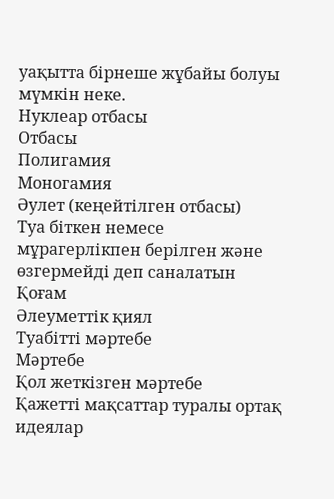уақытта бірнеше жұбайы болуы мүмкін неке.
Нуклеар отбасы
Отбасы
Полигамия
Моногамия
Əулет (кеңейтілген отбасы)
Туа біткен немесе мұрагерлікпен берілген жəне өзгермейді деп саналатын
Қоғам
Əлеуметтік қиял
Туабітті мəртебе
Мəртебе
Қол жеткізген мəртебе
Қажетті мақсаттар туралы ортақ идеялар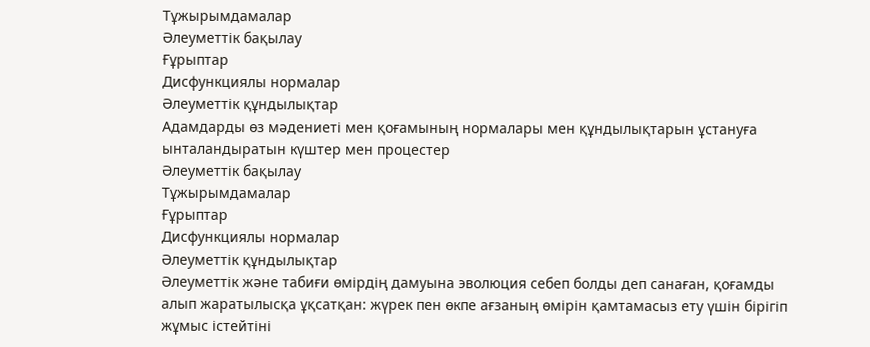Тұжырымдамалар
Əлеуметтік бақылау
Ғұрыптар
Дисфункциялы нормалар
Əлеуметтік құндылықтар
Адамдарды өз мəдениеті мен қоғамының нормалары мен құндылықтарын ұстануға ынталандыратын күштер мен процестер
Əлеуметтік бақылау
Тұжырымдамалар
Ғұрыптар
Дисфункциялы нормалар
Əлеуметтік құндылықтар
Əлеуметтік жəне табиғи өмірдің дамуына эволюция себеп болды деп санаған, қоғамды алып жаратылысқа ұқсатқан: жүрек пен өкпе ағзаның өмірін қамтамасыз ету үшін бірігіп жұмыс істейтіні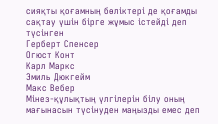сияқты қоғамның бөліктері де қоғамды сақтау үшін бірге жұмыс істейді деп түсінген
Герберт Спенсер
Огюст Конт
Карл Маркс
Эмиль Дюкгейм
Макс Вебер
Мінез-құлықтың үлгілерін білу оның мағынасын түсінуден маңызды емес деп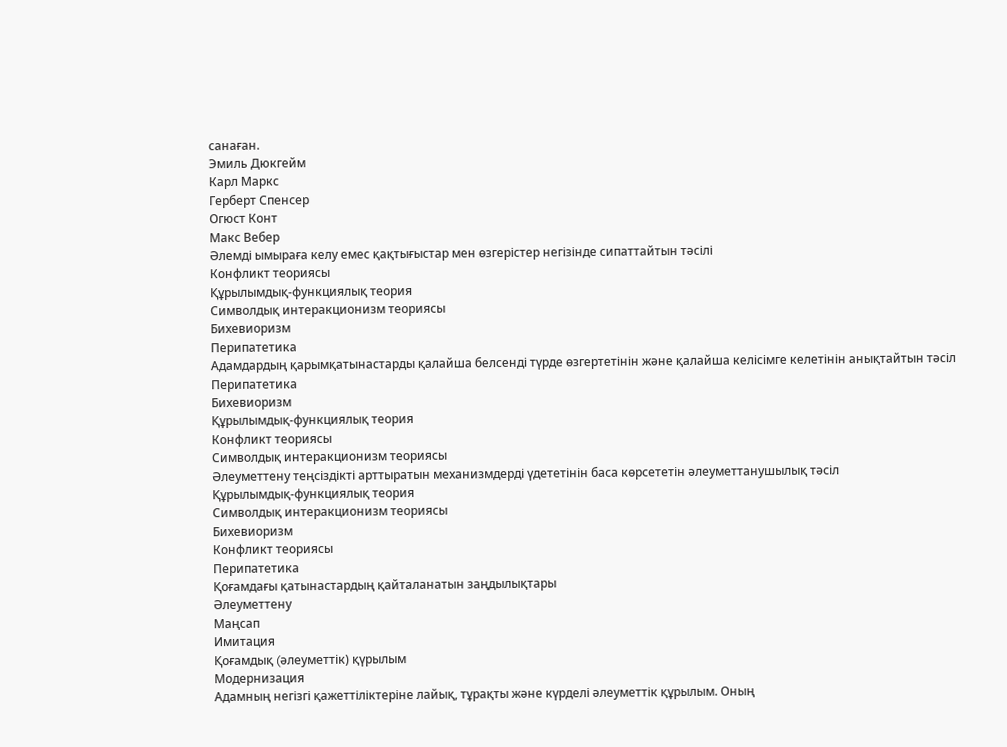санаған.
Эмиль Дюкгейм
Карл Маркс
Герберт Спенсер
Огюст Конт
Макс Вебер
Əлемді ымыраға келу емес қақтығыстар мен өзгерістер негізінде сипаттайтын тəсілі
Конфликт теориясы
Құрылымдық-функциялық теория
Символдық интеракционизм теориясы
Бихевиоризм
Перипатетика
Адамдардың қарымқатынастарды қалайша белсенді түрде өзгертетінін жəне қалайша келісімге келетінін анықтайтын тəсіл
Перипатетика
Бихевиоризм
Құрылымдық-функциялық теория
Конфликт теориясы
Символдық интеракционизм теориясы
Əлеуметтену теңсіздікті арттыратын механизмдерді үдететінін баса көрсететін əлеуметтанушылық тəсіл
Құрылымдық-функциялық теория
Символдық интеракционизм теориясы
Бихевиоризм
Конфликт теориясы
Перипатетика
Қоғамдағы қатынастардың қайталанатын заңдылықтары
Əлеуметтену
Маңсап
Имитация
Қоғамдық (əлеуметтік) қүрылым
Модернизация
Адамның негізгі қажеттіліктеріне лайық, тұрақты жəне күрделі əлеуметтік құрылым. Оның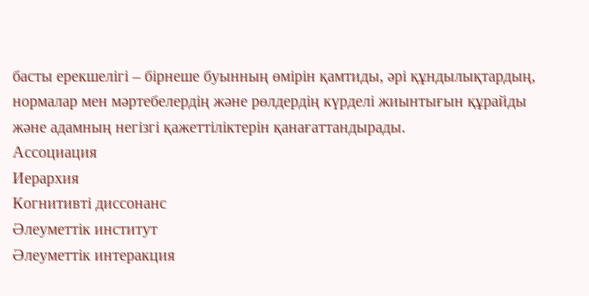басты ерекшелігі – бірнеше буынның өмірін қамтиды, əрі құндылықтардың, нормалар мен мəртебелердің жəне рөлдердің күрделі жиынтығын құрайды жəне адамның негізгі қажеттіліктерін қанағаттандырады.
Ассоциация
Иерархия
Когнитивті диссонанс
Əлеуметтік институт
Əлеуметтік интеракция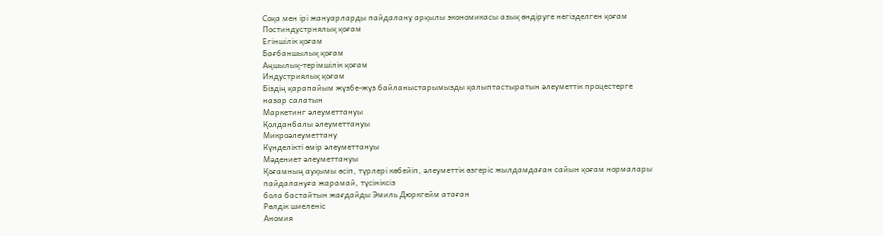Соқа мен ірі жануарларды пайдалану арқылы экономикасы азық өндіруге негізделген қоғам
Постиндустрнялық қоғам
Егіншілік қоғам
Бағбаншылық қоғам
Аңшылық-терімшілік қоғам
Индустриялық қоғам
Біздің қарапайым жүзбе-жүз байланыстарымызды қалыптастыратын əлеуметтік процестерге назар салатын
Маркетинг əлеуметтануы
Қолданбалы əлеуметтануы
Микроəлеуметтану
Күнделікті өмір əлеуметтануы
Мəдениет əлеуметтануы
Қоғамның ауқымы өсіп, түрлері көбейіп, əлеуметтік өзгеріс жылдамдаған сайын қоғам нормалары пайдалануға жарамай, түсініксіз
бола бастайтын жағдайды Эмиль Дюркгейм атаған
Рөлдік шиеленіс
Аномия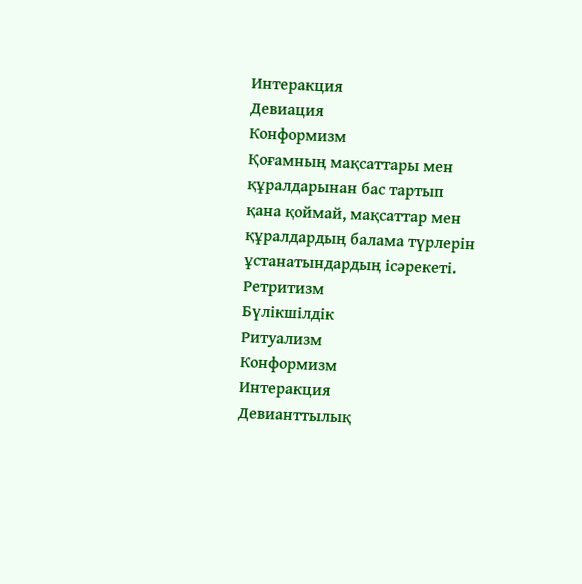Интеракция
Девиация
Конформизм
Қоғамның мақсаттары мен құралдарынан бас тартып қана қоймай, мақсаттар мен құралдардың балама түрлерін ұстанатындардың ісəрекеті.
Ретритизм
Бүлікшілдік
Ритуализм
Конформизм
Интеракция
Девианттылық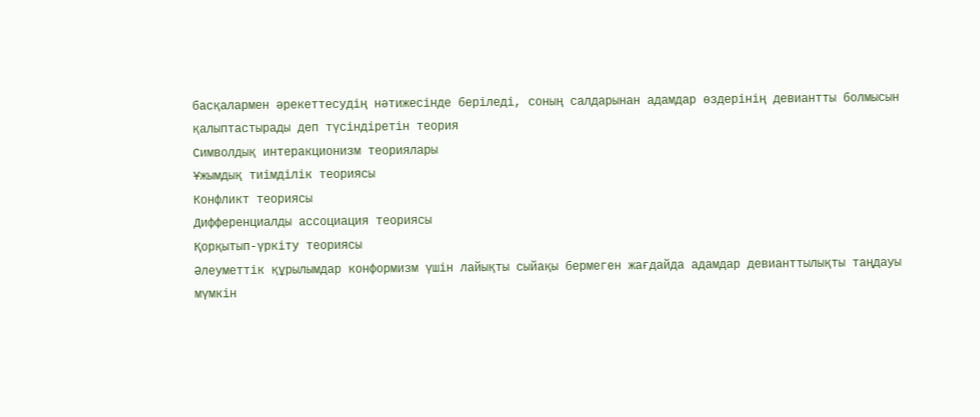басқалармен əрекеттесудің нəтижесінде беріледі, соның салдарынан адамдар өздерінің девиантты болмысын қалыптастырады деп түсіндіретін теория
Символдық интеракционизм теориялары
Ұжымдық тиімділік теориясы
Конфликт теориясы
Дифференциалды ассоциация теориясы
Қорқытып-үркіту теориясы
Əлеуметтік құрылымдар конформизм үшін лайықты сыйақы бермеген жағдайда адамдар девианттылықты таңдауы мүмкін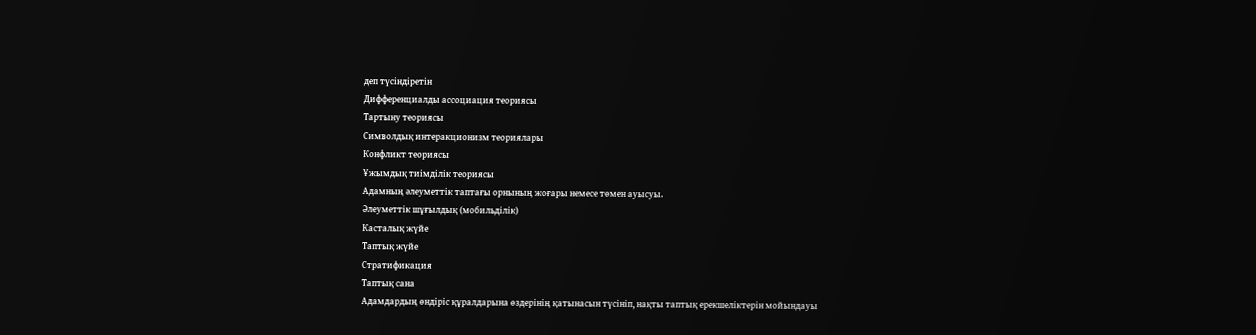деп түсіндіретін
Дифференциалды ассоциация теориясы
Тартыну теориясы
Символдық интеракционизм теориялары
Конфликт теориясы
Ұжымдық тиімділік теориясы
Адамның əлеуметтік таптағы орнының жоғары немесе төмен ауысуы.
Əлеуметтік шұғылдық (мобильділік)
Касталық жүйе
Таптық жүйе
Стратификация
Таптық сана
Адамдардың өндіріс құралдарына өздерінің қатынасын түсініп, нақты таптық ерекшеліктерін мойындауы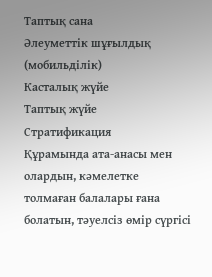Таптық сана
Əлеуметтік шұғылдық (мобильділік)
Касталық жүйе
Таптық жүйе
Стратификация
Құрамында ата-анасы мен олардын, кəмелетке толмаған балалары ғана болатын, тəуелсіз өмір сүргісі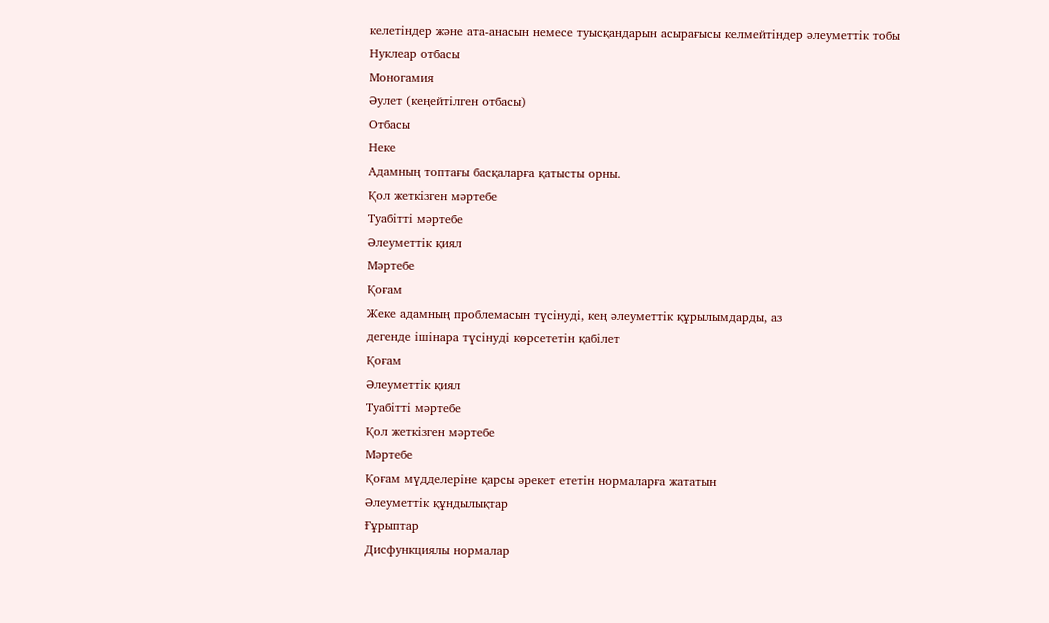келетіндер жəне ата-анасын немесе туысқандарын асырағысы келмейтіндер әлеуметтік тобы
Нуклеар отбасы
Моногамия
Əулет (кеңейтілген отбасы)
Отбасы
Неке
Адамның топтағы басқаларға қатысты орны.
Қол жеткізген мəртебе
Туабітті мəртебе
Əлеуметтік қиял
Мəртебе
Қоғам
Жеке адамның проблемасын түсінуді, кең əлеуметтік құрылымдарды, аз
дегенде ішінара түсінуді көрсететін қабілет
Қоғам
Əлеуметтік қиял
Туабітті мəртебе
Қол жеткізген мəртебе
Мəртебе
Қоғам мүдделеріне қарсы əрекет ететін нормаларға жататын
Əлеуметтік құндылықтар
Ғұрыптар
Дисфункциялы нормалар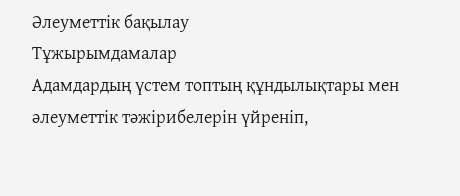Əлеуметтік бақылау
Тұжырымдамалар
Адамдардың үстем топтың құндылықтары мен əлеуметтік тəжірибелерін үйреніп,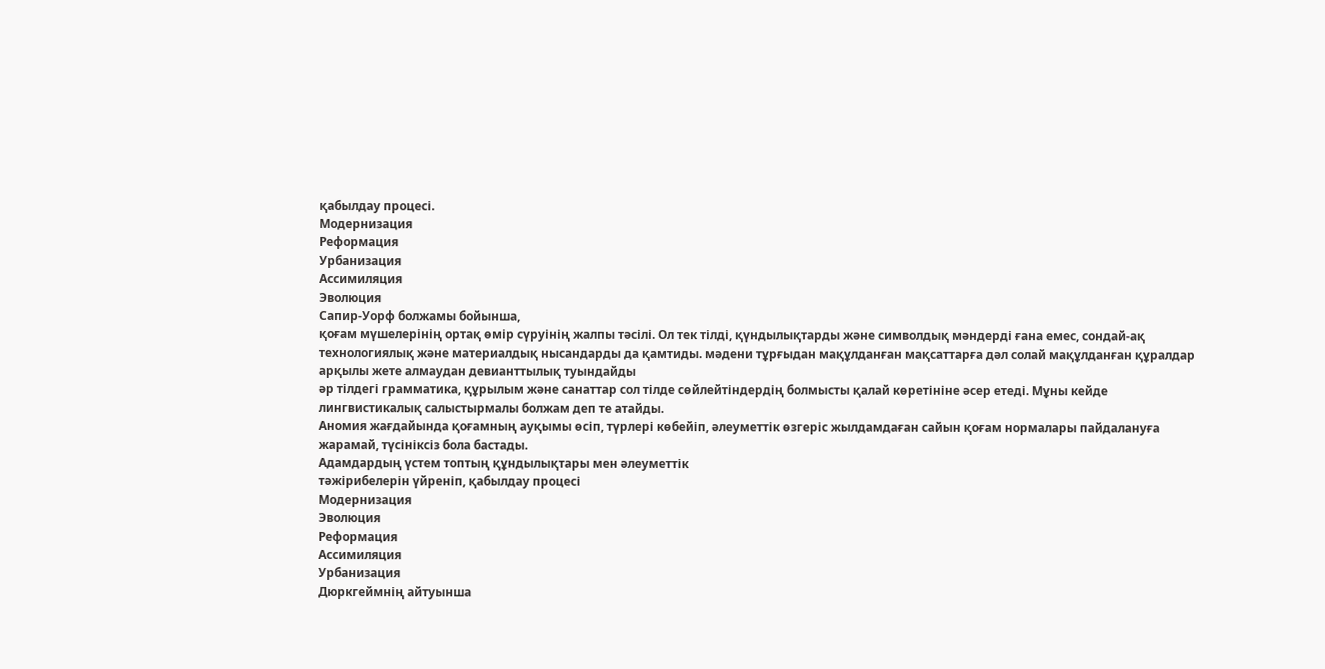қабылдау процесі.
Модернизация
Реформация
Урбанизация
Ассимиляция
Эволюция
Сапир-Уорф болжамы бойынша,
қоғам мүшелерінің ортақ өмір сүруінің жалпы тəсілі. Ол тек тілді, қүндылықтарды жəне символдық мəндерді ғана емес, сондай-ақ технологиялық жəне материалдық нысандарды да қамтиды. мəдени тұрғыдан мақұлданған мақсаттарға дəл солай мақұлданған құралдар арқылы жете алмаудан девианттылық туындайды
əр тілдегі грамматика, құрылым жəне санаттар сол тілде сөйлейтіндердің болмысты қалай көретініне əсер етеді. Мұны кейде лингвистикалық салыстырмалы болжам деп те атайды.
Аномия жағдайында қоғамның ауқымы өсіп, түрлері көбейіп, əлеуметтік өзгеріс жылдамдаған сайын қоғам нормалары пайдалануға жарамай, түсініксіз бола бастады.
Адамдардың үстем топтың құндылықтары мен əлеуметтік
тəжірибелерін үйреніп, қабылдау процесі
Модернизация
Эволюция
Реформация
Ассимиляция
Урбанизация
Дюркгеймнің айтуынша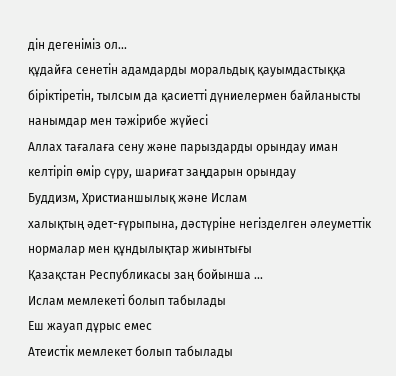дін дегеніміз ол...
құдайға сенетін адамдарды моральдық қауымдастыққа біріктіретін, тылсым да қасиетті дүниелермен байланысты нанымдар мен тəжірибе жүйесі
Аллах тағалаға сену жəне парыздарды орындау иман келтіріп өмір сүру, шариғат заңдарын орындау
Буддизм, Христианшылық жəне Ислам
халықтың əдет-ғүрыпына, дəстүріне негізделген əлеуметтік нормалар мен құндылықтар жиынтығы
Қазақстан Республикасы заң бойынша ...
Ислам мемлекеті болып табылады
Еш жауап дұрыс емес
Атеистік мемлекет болып табылады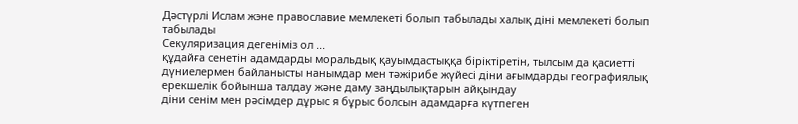Дəстүрлі Ислам жэне православие мемлекеті болып табылады халық діні мемлекеті болып табылады
Секуляризация дегеніміз ол ...
құдайға сенетін адамдарды моральдық қауымдастыққа біріктіретін, тылсым да қасиетті дүниелермен байланысты нанымдар мен тəжірибе жүйесі діни ағымдарды географиялық ерекшелік бойынша талдау жəне даму заңдылықтарын айқындау
діни сенім мен рəсімдер дұрыс я бұрыс болсын адамдарға күтпеген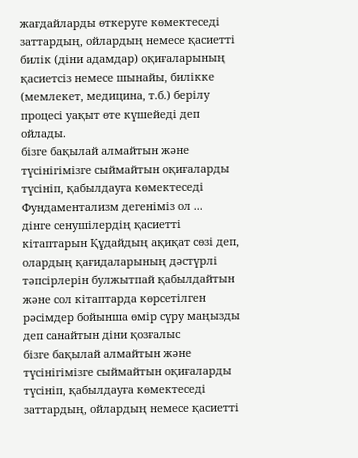жағдайларды өткеруге көмектеседі
заттардың, ойлардың немесе қасиетті билік (діни адамдар) оқиғаларының қасиетсіз немесе шынайы, билікке (мемлекет, медицина, т.б.) берілу процесі уақыт өте күшейеді деп ойлады.
бізге бақылай алмайтын жəне түсінігімізге сыймайтын оқиғаларды түсініп, қабылдауға көмектеседі
Фундаментализм дегеніміз ол ...
дінге сенушілердің қасиетті кітаптарын Құдайдың ақиқат сөзі деп, олардың қағидаларының дəстүрлі тəпсірлерін булжытпай қабылдайтын жəне сол кітаптарда көрсетілген рəсімдер бойынша өмір сүру маңызды деп санайтын діни қозғалыс
бізге бақылай алмайтын жəне түсінігімізге сыймайтын оқиғаларды түсініп, қабылдауға көмектеседі заттардың, ойлардың немесе қасиетті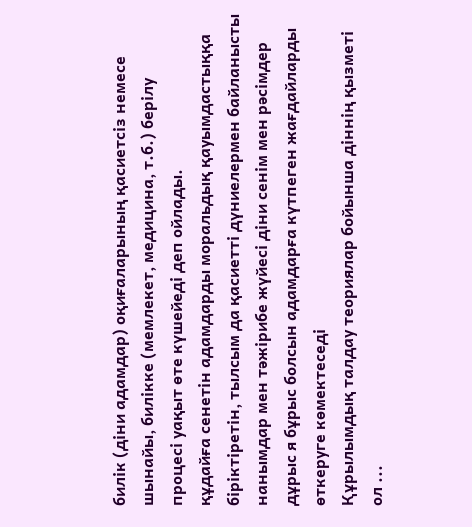билік (діни адамдар) оқиғаларының қасиетсіз немесе шынайы, билікке (мемлекет, медицина, т.б.) берілу процесі уақыт өте күшейеді деп ойлады.
құдайға сенетін адамдарды моральдық қауымдастыққа біріктіретін, тылсым да қасиетті дүниелермен байланысты нанымдар мен тəжірибе жүйесі діни сенім мен рəсімдер дұрыс я бұрыс болсын адамдарға күтпеген жағдайларды өткеруге көмектеседі
Құрылымдық талдау теориялар бойынша діннің қызметі ол ...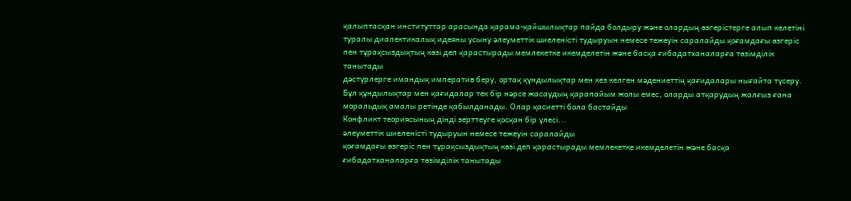қалыптасқан институттар арасында қарама-қайшылықтар пайда болдыру жəне олардың өзгерістерге алып келетіні туралы диалектикалық идеяны усыну əлеуметтік шиеленісті тудыруын немесе тежеуін саралайды қоғамдағы өзгеріс пен тұрақсыздықтың көзі деп қарастырады мемлекетке икемделетін жəне басқа ғибадатханаларға төзімділік танытады
дəстүрлерге имандық императив беру, ортақ қүндылықтар мен кез келген мəдениеттің қағидалары нығайта түсеру. Бұл құндылықтар мен қағидалар тек бір нəрсе жасаудың қарапайым жолы емес, оларды атқарудың жалғыз ғана моральдық амалы ретінде қабылданады. Олар қасиетті бола бастайды
Конфликт теориясының дінді зерттеуге қосқан бір үлесі...
əлеуметтік шиеленісті тудыруын немесе тежеуін саралайды
қоғамдағы өзгеріс пен тұрақсыздықтың көзі деп қарастырады мемлекетке икемделетін жəне басқа ғибадатханаларға төзімділік танытады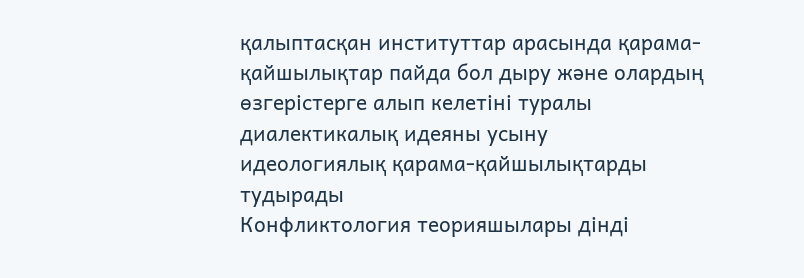қалыптасқан институттар арасында қарама-қайшылықтар пайда бол дыру жəне олардың өзгерістерге алып келетіні туралы диалектикалық идеяны усыну
идеологиялық қарама-қайшылықтарды тудырады
Конфликтология теорияшылары дінді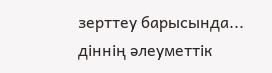зерттеу барысында...
діннің əлеуметтік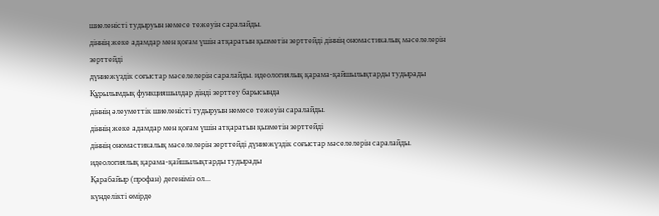шиеленісті тудыруын немесе тежеуін саралайды.
діннің жеке адамдар мен қоғам үшін атқаратын қызметін зерттейді діннің ономастикалық мəселелерін зерттейді
дүниежүздік соғыстар мəселелерін саралайды. идеологиялық қарама-қайшылықтарды тудырады
Құрылымдық функцияшылдар дінді зерттеу барысында
діннің əлеуметтік шиеленісті тудыруын немесе тежеуін саралайды.
діннің жеке адамдар мен қоғам үшін атқаратын қызметін зерттейді
діннің ономастикалық мəселелерін зерттейді дүниежүздік соғыстар мəселелерін саралайды.
идеологиялық қарама-қайшылықтарды тудырады
Қарабайыр (профан) дегеніміз ол...
күнделікті өмірде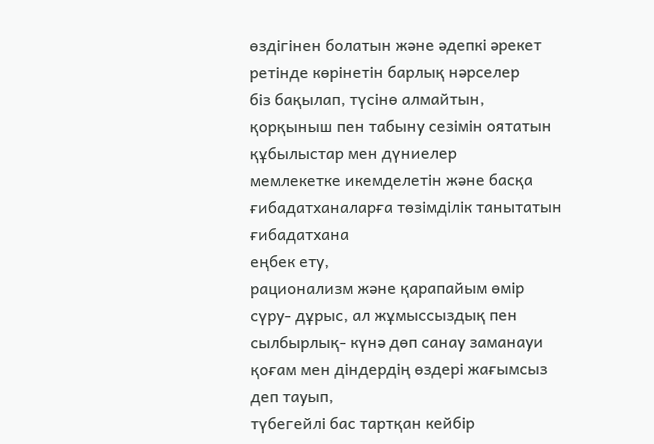өздігінен болатын жəне əдепкі əрекет ретінде көрінетін барлық нəрселер
біз бақылап, түсінө алмайтын, қорқыныш пен табыну сезімін оятатын құбылыстар мен дүниелер
мемлекетке икемделетін жəне басқа ғибадатханаларға төзімділік танытатын ғибадатхана
еңбек ету,
рационализм жəне қарапайым өмір сүру- дұрыс, ал жұмыссыздық пен сылбырлық- күнə дөп санау заманауи қоғам мен діндердің өздері жағымсыз деп тауып,
түбегейлі бас тартқан кейбір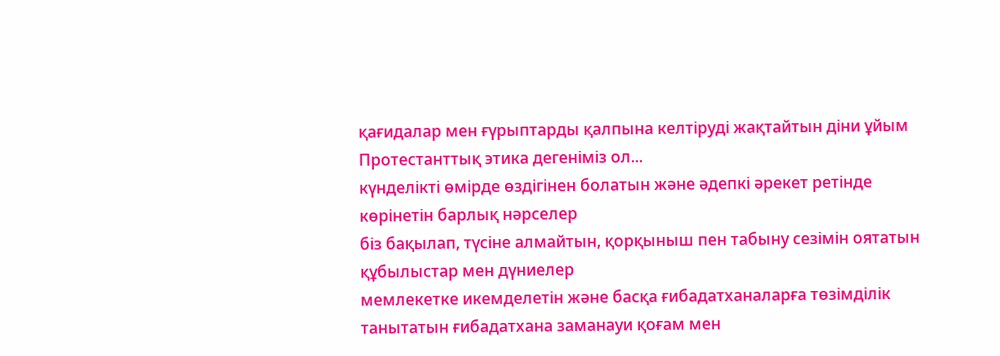қағидалар мен ғүрыптарды қалпына келтіруді жақтайтын діни ұйым
Протестанттық этика дегеніміз ол...
күнделікті өмірде өздігінен болатын жəне əдепкі əрекет ретінде көрінетін барлық нəрселер
біз бақылап, түсіне алмайтын, қорқыныш пен табыну сезімін оятатын құбылыстар мен дүниелер
мемлекетке икемделетін жəне басқа ғибадатханаларға төзімділік танытатын ғибадатхана заманауи қоғам мен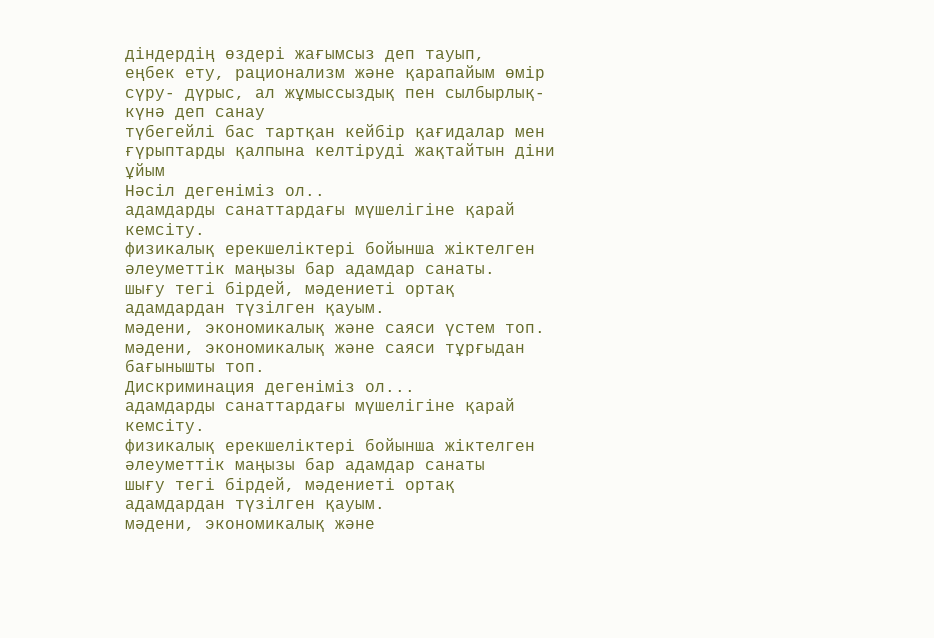діндердің өздері жағымсыз деп тауып,
еңбек ету, рационализм жəне қарапайым өмір сүру- дүрыс, ал жұмыссыздық пен сылбырлық- күнə деп санау
түбегейлі бас тартқан кейбір қағидалар мен ғүрыптарды қалпына келтіруді жақтайтын діни ұйым
Нəсіл дегеніміз ол..
адамдарды санаттардағы мүшелігіне қарай кемсіту.
физикалық ерекшеліктері бойынша жіктелген əлеуметтік маңызы бар адамдар санаты.
шығу тегі бірдей, мəдениеті ортақ адамдардан түзілген қауым.
мəдени, экономикалық жəне саяси үстем топ. мəдени, экономикалық жəне саяси тұрғыдан бағынышты топ.
Дискриминация дегеніміз ол...
адамдарды санаттардағы мүшелігіне қарай кемсіту.
физикалық ерекшеліктері бойынша жіктелген əлеуметтік маңызы бар адамдар санаты
шығу тегі бірдей, мəдениеті ортақ адамдардан түзілген қауым.
мəдени, экономикалық жəне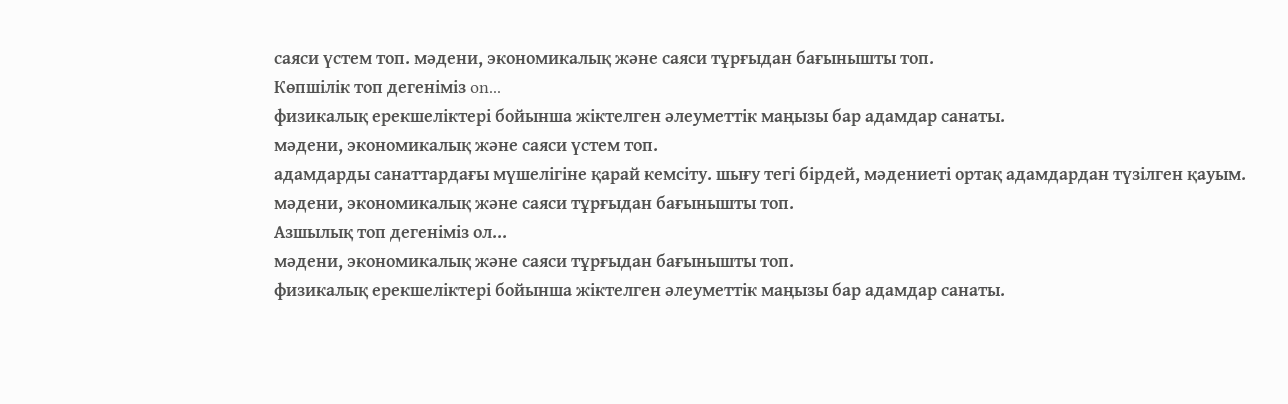саяси үстем топ. мəдени, экономикалық жəне саяси тұрғыдан бағынышты топ.
Көпшілік топ дегеніміз on...
физикалық ерекшеліктері бойынша жіктелген əлеуметтік маңызы бар адамдар санаты.
мəдени, экономикалық жəне саяси үстем топ.
адамдарды санаттардағы мүшелігіне қарай кемсіту. шығу тегі бірдей, мəдениеті ортақ адамдардан түзілген қауым.
мəдени, экономикалық жəне саяси тұрғыдан бағынышты топ.
Азшылық топ дегеніміз ол...
мəдени, экономикалық жəне саяси тұрғыдан бағынышты топ.
физикалық ерекшеліктері бойынша жіктелген əлеуметтік маңызы бар адамдар санаты.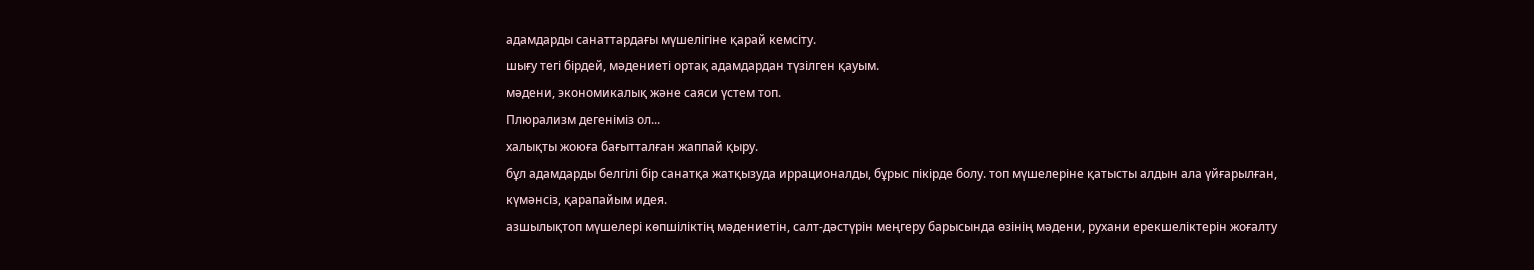адамдарды санаттардағы мүшелігіне қарай кемсіту.
шығу тегі бірдей, мəдениеті ортақ адамдардан түзілген қауым.
мəдени, экономикалық жəне саяси үстем топ.
Плюрализм дегеніміз ол...
халықты жоюға бағытталған жаппай қыру.
бұл адамдарды белгілі бір санатқа жатқызуда иррационалды, бұрыс пікірде болу. топ мүшелеріне қатысты алдын ала үйғарылған, күмəнсіз, қарапайым идея.
азшылықтоп мүшелері көпшіліктің мəдениетін, салт-дəстүрін меңгеру барысында өзінің мəдени, рухани ерекшеліктерін жоғалту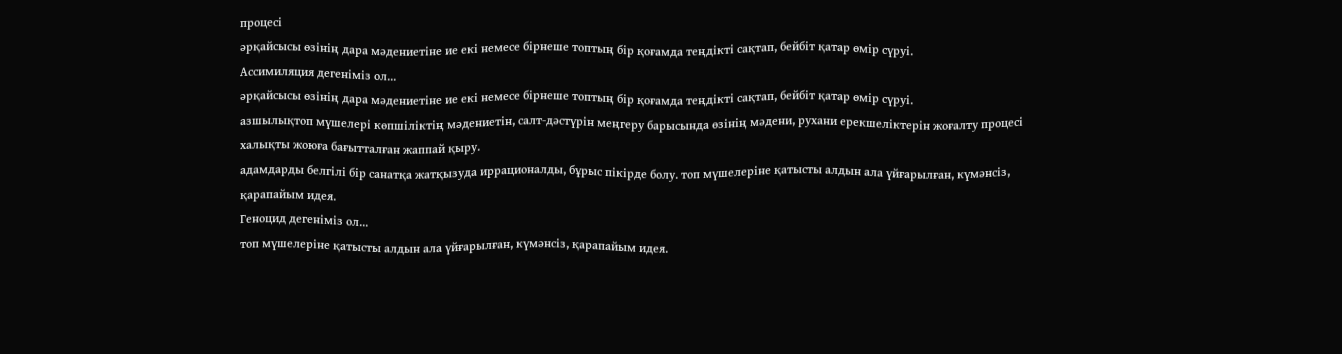процесі
əрқайсысы өзінің дара мəдениетіне ие екі немесе бірнеше топтың бір қоғамда теңдікті сақтап, бейбіт қатар өмір сүруі.
Ассимиляция дегеніміз ол...
əрқайсысы өзінің дара мəдениетіне ие екі немесе бірнеше топтың бір қоғамда теңдікті сақтап, бейбіт қатар өмір сүруі.
азшылықтоп мүшелері көпшіліктің мəдениетін, салт-дəстүрін меңгеру барысында өзінің мəдени, рухани ерекшеліктерін жоғалту процесі
халықты жоюға бағытталған жаппай қыру.
адамдарды белгілі бір санатқа жатқызуда иррационалды, бұрыс пікірде болу. топ мүшелеріне қатысты алдын ала үйғарылған, күмəнсіз, қарапайым идея.
Геноцид дегеніміз ол...
топ мүшелеріне қатысты алдын ала үйғарылған, күмəнсіз, қарапайым идея.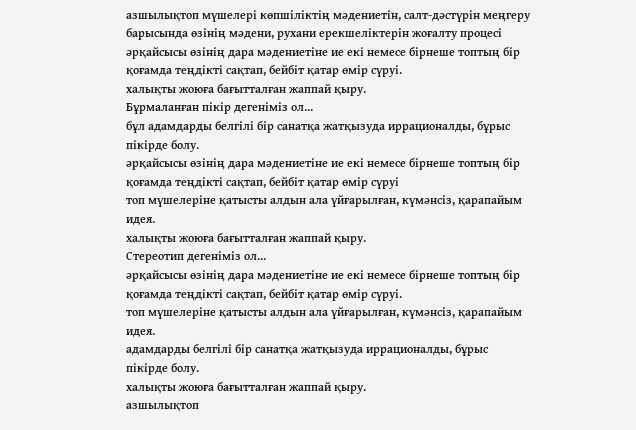азшылықтоп мүшелері көпшіліктің мəдениетін, салт-дəстүрін меңгеру барысында өзінің мəдени, рухани ерекшеліктерін жоғалту процесі
əрқайсысы өзінің дара мəдениетіне ие екі немесе бірнеше топтың бір қоғамда теңдікті сақтап, бейбіт қатар өмір сүруі.
халықты жоюға бағытталған жаппай қыру.
Бұрмаланған пікір дегеніміз ол...
бұл адамдарды белгілі бір санатқа жатқызуда иррационалды, бұрыс пікірде болу.
əрқайсысы өзінің дара мəдениетіне ие екі немесе бірнеше топтың бір қоғамда теңдікті сақтап, бейбіт қатар өмір сүруі
топ мүшелеріне қатысты алдын ала үйғарылған, күмəнсіз, қарапайым идея.
халықты жоюға бағытталған жаппай қыру.
Стереотип дегеніміз ол...
əрқайсысы өзінің дара мəдениетіне ие екі немесе бірнеше топтың бір қоғамда теңдікті сақтап, бейбіт қатар өмір сүруі.
топ мүшелеріне қатысты алдын ала үйғарылған, күмəнсіз, қарапайым идея.
адамдарды белгілі бір санатқа жатқызуда иррационалды, бұрыс пікірде болу.
халықты жоюға бағытталған жаппай қыру.
азшылықтоп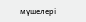мүшелері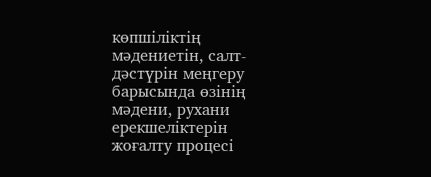көпшіліктің мəдениетін, салт-дəстүрін меңгеру барысында өзінің мəдени, рухани ерекшеліктерін жоғалту процесі